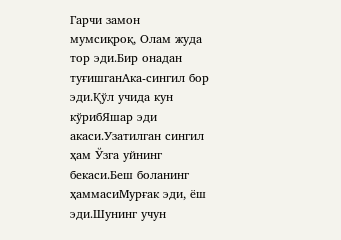Гарчи замон мумсиқроқ, Олам жуда тор эди.Бир онадан туғишганАка-сингил бор эди.Қўл учида кун кўрибЯшар эди акаси.Узатилган сингил ҳам Ўзга уйнинг бекаси.Беш боланинг ҳаммасиМурғак эди, ёш эди.Шунинг учун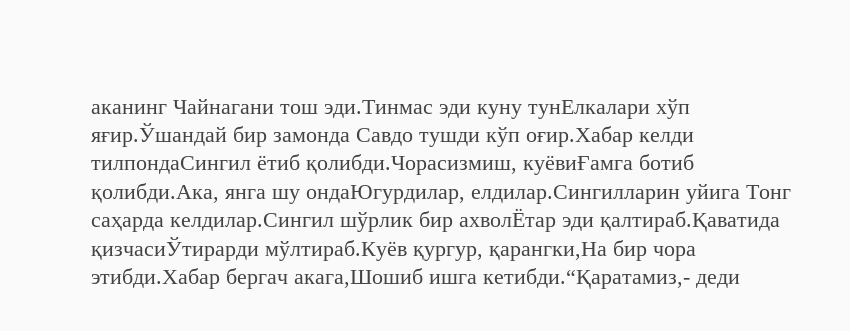аканинг Чайнагани тош эди.Тинмас эди куну тунЕлкалари хўп яғир.Ўшандай бир замонда Савдо тушди кўп оғир.Хабар келди тилпондаСингил ётиб қолибди.Чорасизмиш, куёвиҒамга ботиб қолибди.Ака, янга шу ондаЮгурдилар, елдилар.Сингилларин уйига Тонг саҳарда келдилар.Сингил шўрлик бир ахволЁтар эди қалтираб.Қаватида қизчасиЎтирарди мўлтираб.Куёв қургур, қарангки,На бир чора этибди.Хабар бергач акага,Шошиб ишга кетибди.“Қаратамиз,- деди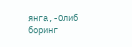янга,-Олиб боринг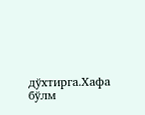дўхтирга.Хафа бўлм